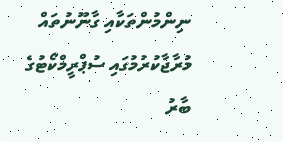ނިންމުންތަކާއި ގާނޫނުތައް މުރާޖާކުރުމުގައި ސުޕްރީމްކޯޓުގެ ބާރު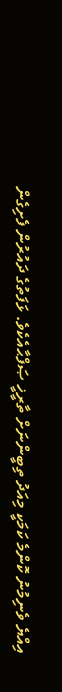އިއްޔެ ވެނިމުނު ކޮންމެ ކަމަކީ މިއަދު ތިބީންނަށް ތާރީޚީ ޞަފްޙާއެކެވެ. ޅަފަތުގެ ދައުރުން ފެށިގެން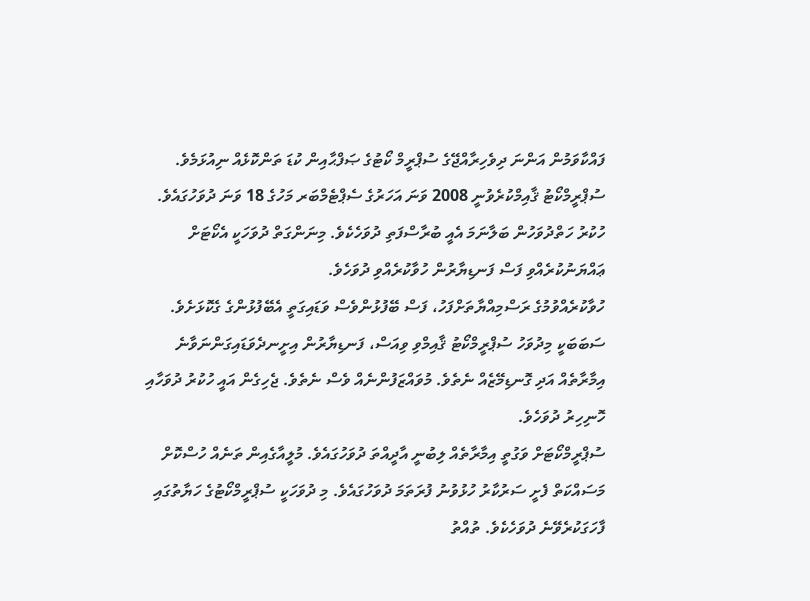ފައްކާވަމުން އަންނަ ދިވެހިރާއްޖޭގެ ސުޕްރީމް ކޯޓުގެ ޞަފްޙާއިން ކުޑަ ތަންކޮޅެއް ނިއުޅަމެވެ. ސުޕްރީމްކޯޓު ޤާއިމްކުރެވުނީ 2008 ވަނަ އަހަރުގެ ސެޕްޓެމްބަރ މަހުގެ 18 ވަނަ ދުވަހުގައެވެ. ހުކުރު ހަތްދުވަހުން ބަލާނަމަ އެއީ ބުރާސްފަތި ދުވަހެކެވެ. މިނަންގަތް ދުވަހަކީ އެކޯޓަށް ޢައްޔަނުކުރެއްވި ފަސް ފަނޑިޔާރުން ހުވާކުރެއްވި ދުވަހެވެ.
ހުވާކުރެއްވުމުގެ ރަސްމިއްޔާތަށްފަހު، ފަސް ބޭފުޅުންވެސް ވަޑައިގަތީ އެބޭފުޅުންގެ ގެކޮޅަށެވެ. ސަބަބަކީ މިދުވަހު ސުޕްރީމްކޯޓު ޤާއިމްވި ވިއަސް، ފަނޑިޔާރުން އިށީނދެވަޑައިގަންނަވާނެ އިމާރާތެއް އަދި ގޮނޑިމޭޒެއް ނެތެވެ. މުވައްޒަފުންނެއް ވެސް ނެތެވެ. ޖެހިގެން އައީ ހުކުރު ދުވަހާއި ހޮނިހިރު ދުވަހެވެ.
ސުޕްރީމްކޯޓަށް ވަގުތީ އިމާރާތެއް ލިބުނީ އާދީއްތަ ދުވަހުގައެވެ. މުލީއާގެއިން ތަނެއް ހުސްކޮށް މަސައްކަތް ފެށީ ސަރުކާރު ހުޅުވުނު ފުރަތަމަ ދުވަހުގައެވެ. މި ދުވަހަކީ ސުޕްރީމްކޯޓުގެ ހަޔާތުގައި ފާހަގަކުރެވޭނެ ދުވަހެކެވެ. ތުއްތު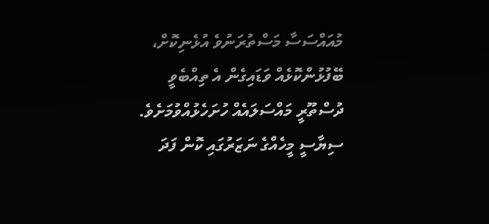މުއައްސަސާ މަސްތުރަނުވެ އުޅެނިކޮށް، ބޭފުޅުންކޮޅެއް ވަޑައިގެން އެ ތިއްބެވީ ދުސްތޫރީ މައްސަލައެއް ހުށަހެޅުއްވުމަށެވެ. ސިޔާސީ މީހެއްގެ ނަޒަރުގައި ކޮން ފަދަ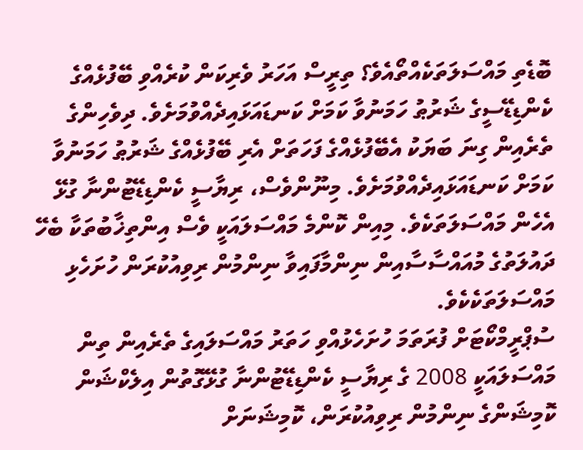ބޮޑެތި މައްސަލަތަކެއްތޯއެވެ؟ ތިރީސް އަހަރު ވެރިކަން ކުރެއްވި ބޭފުޅެއްގެ ކެންޑިޑޭސީގެ ޝަރުޠު ހަމަނުވާ ކަމަށް ކަނޑައަޅައިދެއްވުމަށެވެ. ދިވެހިންގެ ތެރެއިން ގިނަ ބަޔަކު އެބޭފުޅެއްގެ ފަހަތަށް އެރި ބޭފުޅެއްގެ ޝަރުޠު ހަމަނުވާ ކަމަށް ކަނޑައަޅައިދެއްވުމަށެވެ. މިނޫންވެސް، ރިޔާސީ ކެންޑިޑޭޓުންނާ ގުޅޭ އެހެން މައްސަލަތަކެވެ. މިއިން ކޮންމެ މައްސަލައަކީ ވެސް އިންތިޚާބުތަކާ ބެހޭ ދައުލަތުގެ މުއައްސާސާއިން ނިންމާފައިވާ ނިންމުން ރިވިއުކުރަން ހުށަހެޅި މައްސަލަތަކެކެވެ.
ސުޕްރީމްކޯޓަށް ފުރަތަމަ ހުށަހެޅުއްވި ހަތަރު މައްސަލައިގެ ތެރެއިން ތިން މައްސަލައަކީ 2008 ގެ ރިޔާސީ ކެންޑިޑޭޓުންނާ ގުޅޭގޮތުން އިލެކްޝަން ކޮމިޝަންގެ ނިންމުން ރިވިއުކުރަން، ކޮމިޝަނަށް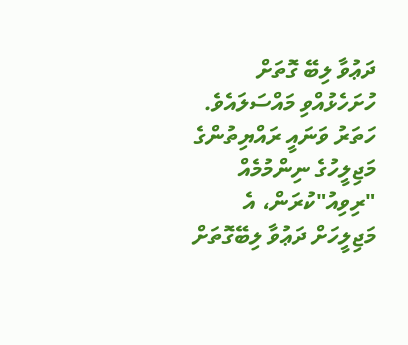ދަޢުވާ ލިބޭ ގޮތަށް ހުށަހެޅުއްވި މައްސަލައެވެ. ހަތަރު ވަނައީ ރައްޔިތުންގެ މަޖިލީހުގެ ނިންމުމެއް "ރިވިއު"ކުރަން، އެ މަޖިލީހަށް ދަޢުވާ ލިބޭގޮތަށް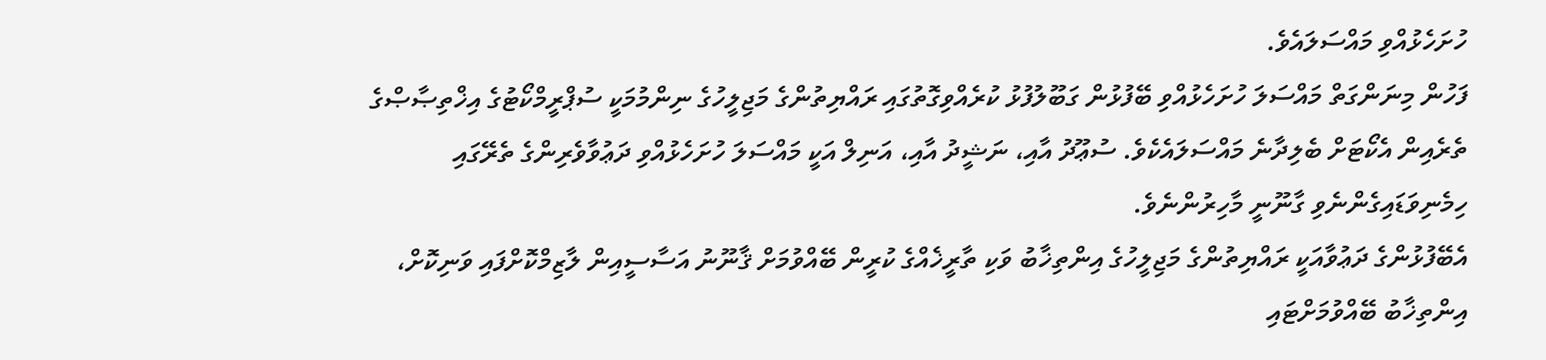ހުށަހެޅުއްވި މައްސަލައެވެ.
ފަހުން މިނަންގަތް މައްސަލަ ހުށަހެޅުއްވި ބޭފުޅުން ގަބޫލުފުޅު ކުރެއްވިގޮތުގައި ރައްޔިތުންގެ މަޖިލީހުގެ ނިންމުމަކީ ސުޕްރީމްކޯޓުގެ އިޚްތިޞާޞްގެ ތެރެއިން އެކޯޓަށް ބެލިދާނެ މައްސަލައެކެވެ. ސުޢޫދު އާއި، ނަޝީދު އާއި، އަނިލް އަކީ މައްސަލަ ހުށަހެޅުއްވި ދަޢުވާވެރިންގެ ތެރޭގައި ހިމެނިވަޑައިގެންނެވި ގާނޫނީ މާހިރުންނެވެ.
އެބޭފުޅުންގެ ދަޢުވާއަކީ ރައްޔިތުންގެ މަޖިލީހުގެ އިންތިޚާބު ވަކި ތާރީޚެއްގެ ކުރީން ބޭއްވުމަށް ޤާނޫނު އަސާސީއިން ލާޒިމްކޮށްފައި ވަނިކޮށް، އިންތިޚާބު ބޭއްވުމަށްޓައި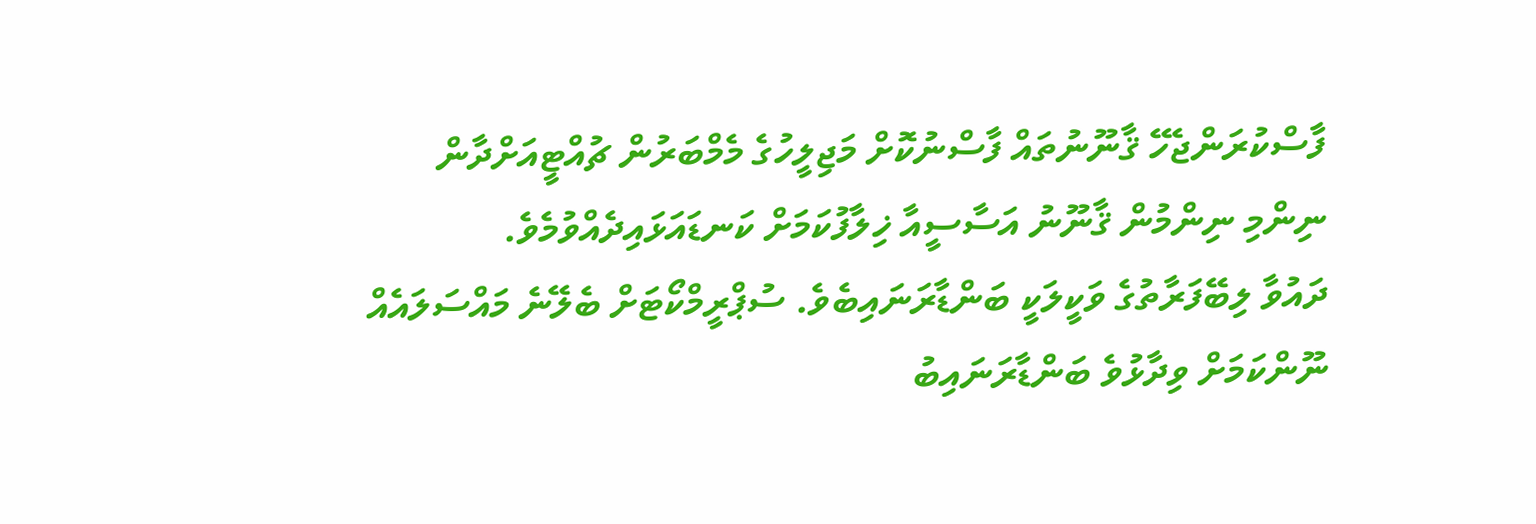ފާސްކުރަންޖެހޭ ޤާނޫނުތައް ފާސްނުކޮށް މަޖިލީހުގެ މެމްބަރުން ޗުއްޓީއަށްދާން ނިންމި ނިންމުން ޤާނޫނު އަސާސީއާ ޚިލާފުކަމަށް ކަނޑައަޅައިދެއްވުމެވެ.
ދައުވާ ލިބޭފަރާތުގެ ވަކީލަކީ ބަންޑާރަނައިބެވެ. ސުޕްރީމްކޯޓަށް ބެލޭނެ މައްސަލައެއް ނޫންކަމަށް ވިދާޅުވެ ބަންޑާރަނައިބު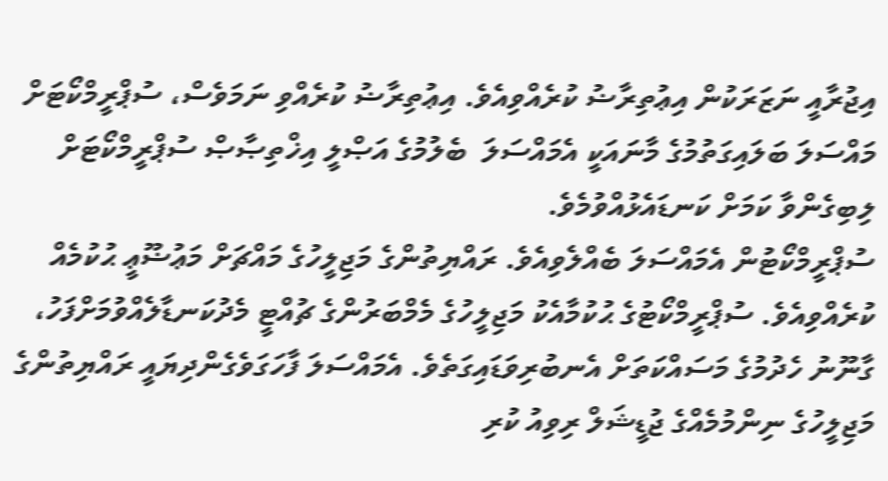އިޖުރާއީ ނަޒަރަކުން އިޢުތިރާޟު ކުރެއްވިއެވެ. އިޢުތިރާޟު ކުރެއްވި ނަމަވެސް، ސުޕްރީމްކޯޓަށް މައްސަލަ ބަލައިގަތުމުގެ މާނައަކީ އެމައްސަލަ  ބެލުމުގެ އަޞްލީ އިޚްތިޞާޞް ސުޕްރީމްކޯޓަށް ލިބިގެންވާ ކަމަށް ކަނޑައެޅުއްވުމެވެ.
ސުޕްރީމްކޯޓުން އެމައްސަލަ ބެއްލެވިއެވެ. ރައްޔިތުންގެ މަޖިލީހުގެ މައްޗަށް މަޢުޟޫޢީ ޙުކުމެއް ކުރެއްވިއެވެ. ސުޕްރީމްކޯޓުގެ ޙުކުމާއެކު މަޖިލީހުގެ މެމްބަރުންގެ ޗުއްޓީ މެދުކަނޑާލެއްވުމަށްފަހު، ގާނޫނު ހެދުމުގެ މަސައްކަތަށް އެނބުރިވަޑައިގަތެވެ. އެމައްސަލަ ފާހަގަވެގެންދިޔައީ ރައްޔިތުންގެ މަޖިލީހުގެ ނިންމުމެއްގެ ޖުޑީޝަލް ރިވިއު ކުރި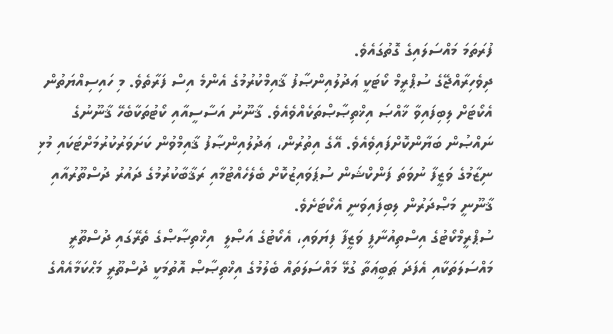ފުރަތަމަ މައްސަލައިގެ ގޮތުގައެވެ.
ދިވެހިރާއްޖޭގެ ސުޕްރީމް ކޯޓަކީ ޢަދުލުއިންޞާފު ޤާއިމްކުރުމުގެ އެންމެ އިސް ފަރާތެވެ. މި ހައިސިއްޔަތުން އެކޯޓަށް ލިބިފައިވާ ޚާއްޞަ އިޚްތިޞާޞްތަކެއްވެއެވެ. ޤާނޫނު އަސާސީއާއި ކޯޓުތަކާބެހޭ ޤާނޫނުގެ ނައްޞުން ބަޔާންކޮށްފައިވެއެވެ. އޭގެ އިތުރުން، ޢަދުލުއިންޞާފު ޤާއިމްވުން ކަށަވަރުކުރުމަށްޓަކައި މުޅި ނިޒާމުގެ ވަޒީފާ ނުވަތަ ފަންކްޝަން ސުޕަވައިޒުކޮށް ބެލެހެއްޓުމާއި ރަޤާބާކުރުމުގެ ދައުރު ދުސްތޫރުއާއި ޤާނޫނީ މަޞްދަރުން ލިބިފައިވަނީ އެކޯޓަށެވެ.
ސުޕްރީމްކޯޓުގެ އިސްތިއުނާފީ ވަޒީފާ ފިޔަވައި، އެކޯޓުގެ އަޞްލީ  އިޚްތިޞާޞްގެ ތެރޭގައި ދުސްތޫރީ މައްސަލަތަކާއި އެފަދަ ޠަބީޢަތާ ގުޅޭ މައްސަލަތައް ބެލުމުގެ އިޚްތިޞާޞް އޮތުމަކީ ދުސްތޫރީ މަޙްކަމާއެއްގެ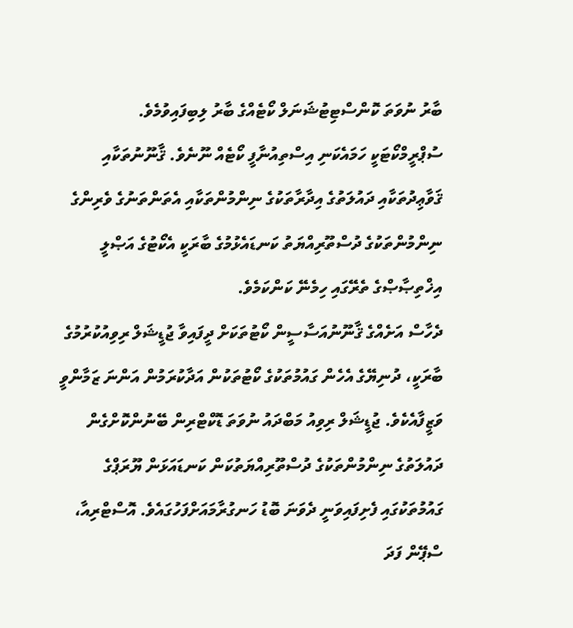ބާރު ނުވަތަ ކޮންސްޓިޓުޝަނަލް ކޯޓެއްގެ ބާރު ލިބިފައިވުމެވެ.
ސުޕްރީމްކޯޓަކީ ހަމައެކަނި އިސްތިއުނާފީ ކޯޓެއް ނޫނެވެ. ޤާނޫނުތަކާއި ޤަވާޢިދުތަކާއި ދައުލަތުގެ އިދާރާތަކުގެ ނިންމުންތަކާއި އެތަންތަނުގެ ވެރިންގެ ނިންމުންތަކުގެ ދުސްތޫރިއްޔަތު ކަނޑައެޅުމުގެ ބާރަކީ އެކޯޓުގެ އަޞްލީ އިޚްތިޞާޞްގެ ތެރޭގައި ހިމެނޭ ކަންކަމެވެ.
ދެހާސް އަށެއްގެ ޤާނޫނުއަސާސީން ކޯޓުތަކަށް ދީފައިވާ ޖުޑީޝަލް ރިވިއުކުރުމުގެ ބާރަކީ، ދުނިޔޭގެ އެހެން ގައުމުތަކުގެ ކޯޓުތަކުން އަދާކުރަމުން އަންނަ ޒަމާންވީ ވަޒީފާއެކެވެ. ޖުޑީޝަލް ރިވިއު މަބްދައު ނުވަތަ ޑޮކްޓްރިން ބޭނުންކޮށްގެން ދައުލަތުގެ ނިންމުންތަކުގެ ދުސްތޫރިއްޔަތުކަން ކަނޑައަޅަން ޔޫރަޕްގެ ގައުމުތަކުގައި ފެށިފައިވަނީ ދެވަނަ ބޮޑު ހަނގުރާމައަށްފަހުގައެވެ. އޮސްޓްރިއާ، ސްޕޭން ފަދަ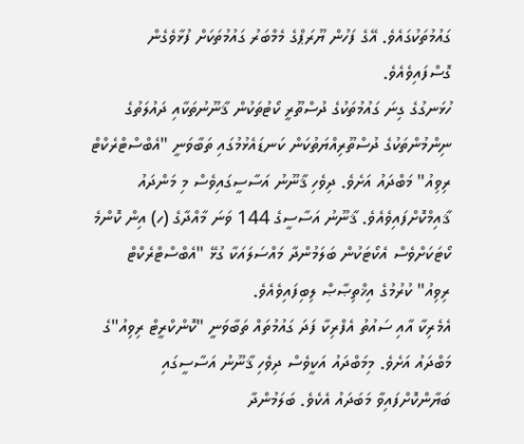ގައުމުތަކުގައެވެ. އޭގެ ފަހުން ޔޫރަޕްގެ މެމްބަރު ގައުމުތަކަށް ފުޅާވެގެން ގޮސްފައިވެއެވެ.
ހުޅަނގުގެ ގިނަ ގައުމުތަކުގެ ދުސްތޫރީ ކޯޓުތަކުން ޤާނޫނުތަކާއި ދައުލަތުގެ ނިންމުންތަކުގެ ދުސްތޫރިއްޔަތުކަން ކަނޑައެޅުމުގައި ތަބާވަނީ "އެބްސްޓްރެކްޓް ރިވިއު" މަބްދައު އަށެވެ. ދިވެހި ޤާނޫނު އަސާސީގައިވެސް މި މަންދައު ޤާއިމްކޮށްފައިވެއެވެ. ޤާނޫނު އަސާސީގެ 144 ވަނަ މާއްދާގެ (ހ) އިން ކޮންމެ ކޯޓަކަށްވެސް އެކޯޓަކުން ބަލަމުންދާ މައްސަލައަކާ ގުޅޭ "އެބްސްޓްރެކްޓް ރިވިއު" ކުރުމުގެ އިޚްތިޞާޞް ލިބިފައިވެއެވެ.
އެމެރިކާ އާއި ސައުތު އެފްރިކާ ފަދަ ގައުމުތައް ތަބާވަނީ "ކޮންކްރީޓް ރިވިއު"ގެ މަބްދައު އަށެވެ. މިމަބްދައު އަކީވެސް ދިވެހި ޤާނޫނު އަސާސީގައި ބަޔާންކޮށްފައިވާ މަބަދައު އެކެވެ. ބަލަމުންދާ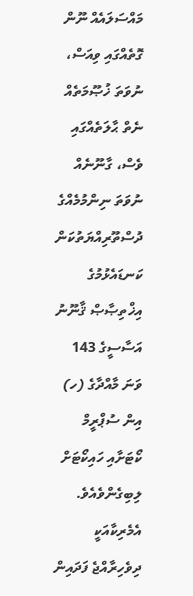މައްސަލައެއް ނޫން ގޮތެއްގައި ވިއަސް، ނުވަތަ ޚުޞޫމަތެއް ނެތް ޙާލަތެއްގައި ވެސް، ގާނޫނެއް ނުވަތަ ނިންމުމެއްގެ ދުސްތޫރިއްޔަތުކަން ކަނޑައެޅުމުގެ އިޚްތިޞާޞް ޤާނޫނު އަސާސީގެ 143 ވަނަ މާއްދާގެ (ހ) އިން ސުޕްރީމް ކޯޓަށާއި ހައިކޯޓަށް ލިބިގެންވެއެވެ.
އެމެރިކާއަކީ ދިވެހިރާއްޖެ ފަދައިން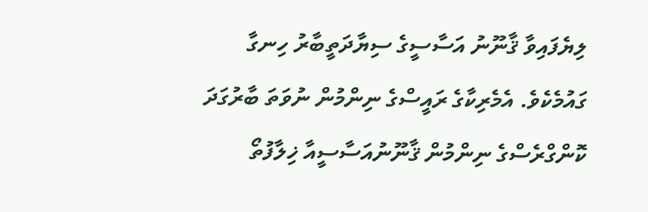ލިޔެފައިވާ ޤާނޫނު އަސާސީގެ ސިޔާދަތީބާރު ހިނގާ ގައުމެކެވެ. އެމެރިކާގެ ރައީސްގެ ނިންމުން ނުވަތަ ބާރުގަދަ ކޮންގްރެސްގެ ނިންމުން ޤާނޫނުއަސާސީއާ ޚިލާފުތޯ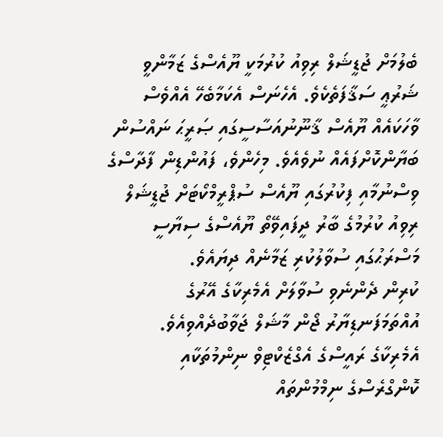ބެލުމަށް ޖުޑީޝަލް ރިވިއު ކުރުމަކީ ޔޫއެސްގެ ޒަމާންވީ ޝަރުޢީ ސަޤާފަތެކެވެ. އެހެނަސް އެކަމާބެހޭ އެއްވެސް ވާހަކައެއް ޔޫއެސް ޤާނޫނުއަސާސީގައި ޞަރީޙަ ނައްސުން ބަޔާންކޮށްފައެއް ނުވެއެވެ. މިހެންވެ، ފައުންޑިން ފާދާސްގެ ވިސްނުމާއި ފިކުރުގައި ޔޫއެސް ސުޕްރީމްކޯޓަށް ޖުޑީޝަލް ރިވިއު ކުރުމުގެ ބާރު ދީފައިވޭތޯ ޔޫއެސްގެ ސިޔާސީ މަސްރަޙުގައި ސުވާލުކުރި ޒަމާނެއް ދިޔައެވެ.
ކުރިން ދެންނެވި ސުވާލަށް އެމެރިކާގެ އޭރުގެ އުއްތަމަފަނޑިޔާރު ޖޯން މާޝަލް ޖަވާބުދެއްވިއެވެ. އެމެރިކާގެ ރައީސްގެ އެގްޒެކްޓިވް ނިންމުތަކާއި ކޮންގްރެސްގެ ނިމްމުންތައް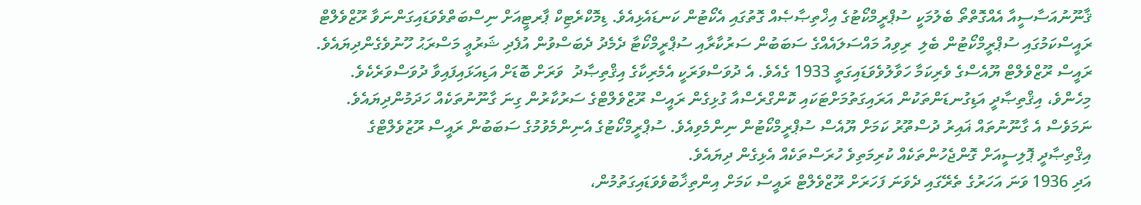ޤާނޫނުއަސާސީއާ އެއްގޮތްތޯ ބެލުމަކީ ސުޕްރީމްކޯޓުގެ އިޚްތިޞާޞެއް ގޮތުގައި އެކޯޓުން ކަނޑައެޅިއެވެ. ޑިމޮކްރެޓިކް ޕާރޓީއަށް ނިސްބަތްވެވަޑައިގަންނަވާ ރޫޒްވެލްޓް ރައީސްކަމުގައި ސުޕްރީމްކޯޓުން ބެލި  ރިވިއު މައްސަލައެއްގެ ސަބަބުން ސަރުކާރާއި ސުޕްރީމްކޯޓާ ދެމެދު ދެބަސްވުން އުފެދި ޝަރުޢީ މަސްރަޙު ހޫނުވެގެންދިޔައެވެ.
ރައީސް ރޫޒްވެލްޓް ޔޫއެސްގެ ވެރިކަމާ ހަވާލުވެވަޑައިގަތީ 1933 ގެއެވެ. އެ ދުވަސްވަރަކީ އެމެރިކާގެ އިޤްތިޞާދު  ވަރަށް ބޮޑަށް އަޑިއަޅައިފައިވާ ދުވަސްވަރެކެވެ. މިހެންވެ، އިޤްތިޞާދީ އަޑިގުނޑަންތަކުން އަރައިގަތުމަށްޓަކައި ކޮންގްރެސްއާ ގުޅިގެން ރައީސް ރޫޒްވެލްޓްގެ ސަރުކާރުން ގިނަ ގާނޫނުތަކެއް ހަދަމުންދިޔައެވެ. ނަމަވެސް އެ ގާނޫނުތައް ޣައިރު ދުސްތޫރު ކަމަށް ޔޫއެސް ސުޕްރީމްކޯޓުން ނިންމެވިއެވެ. ސުޕްރީމްކޯޓުގެ އެނިންމެވުމުގެ ސަބަބުން ރައީސް ރޫޒުވެލްޓްގެ އިޤްތިޞާދީ ޕޮލިސީއަށް ގޮންޖެހުންތަކެއް ކުރިމަތިވެ ހުރަސްތަކެއް އެޅިގެން ދިޔައެވެ.
އަދި 1936 ވަނަ އަހަރުގެ ތެރޭގައި ދެވަނަ ފަހަރަށް ރޫޒްވެލްޓް ރައީސް ކަމަށް އިންތިޚާބުވެވަޑައިގަތުމުން،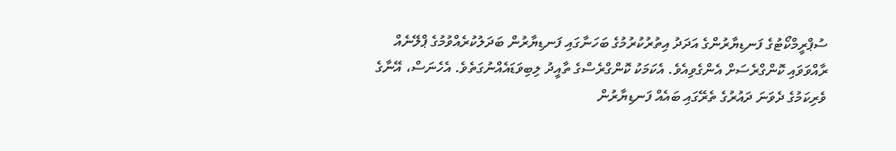ސުޕްރީމްކޯޓުގެ ފަނޑިޔާރުންގެ އަދަދު އިތުރުކުރުމުގެ ބަހަނާގައި ފަނޑިޔާރުން ބަދަލުކުރެއްވުމުގެ ޕްލޭނެއް ރާއްވަވައި ކޮންގްރެސަށް އެންގެވިއެވެ. އެކަމަކު ކޮންގްރެސްގެ ތާއީދު ލިބިވަޑައެއްނުގަތެވެ. އެހެނަސް، އޭނާގެ ވެރިކަމުގެ ދެވަނަ ދައުރުގެ ތެރޭގައި ބައެއް ފަނޑިޔާރުން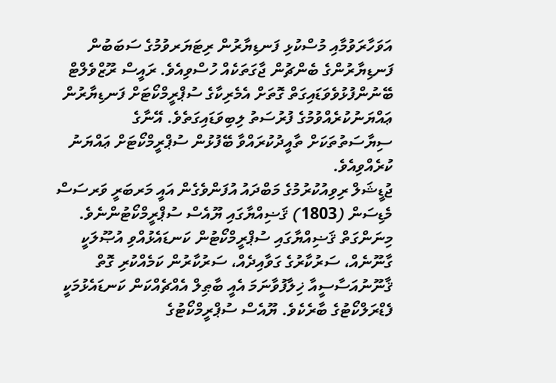އަވަހާރަވުމާއި މުސްކުޅި ފަނޑިޔާރުން ރިޓަޔަރވުމުގެ ސަބަބުން ފަނޑިޔާރުންގެ ބެންޗުން ޖާގަތަކެއް ހުސްވިއެވެ. ރައީސް ރޫޒްވެލްޓް ބޭނުންފުޅުވެވަޑައިގަތް ގޮތަށް އެމެރިކާގެ ސުޕްރީމްކޯޓަށް ފަނޑިޔާރުން ޢައްޔަނުކުރެއްވުމުގެ ފުރުސަތު ލިބިވަޑައިގަތެވެ. އޭނާގެ ސިޔާސަތުތަކަށް ތާއީދުކުރައްވާ ބޭފުޅުން ސުޕްރީމްކޯޓަށް ޢައްޔަނު ކުރެއްވިއެވެ.
ޖުޑީޝަލް ރިވިއުކުރުމުގެ މަބްދައު އުފަންވެގެން އައީ މަރބަރީ ވަރސަސް މެޑިސަން (1803) ޤަޟިއްޔާގައި ޔޫއެސް ސުޕްރީމްކޯޓުންނެވެ. މިނަންގަތް ޤަޟިއްޔާގައި ސުޕްރީމްކޯޓުން ކަނޑައެޅުއްވި އުޞޫލަކީ ގާނޫނެއް، ސަރުކާރުގެ ގަވާއިދެއް، ސަރުކާރުން ކަމެއްކުރި ގޮތް ޤާނޫނުއަސާސީއާ ޚިލާފުވާނަމަ އެއީ ބާޠިލް އެއްޗެއްކަން ކަނޑައެޅުމަކީ ފެޑްރަލްކޯޓުގެ ބާރެކެވެ. ޔޫއެސް ސުޕްރީމްކޯޓުގެ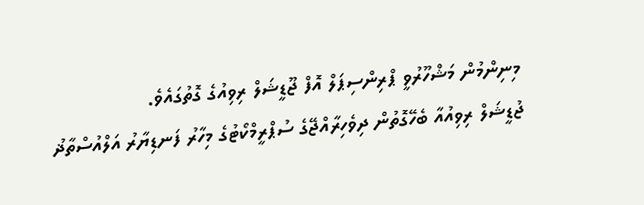މިނިންމުން މަޝްހޫރުވީ ޕްރިންސިޕަލް އޮފް ޖޫޑީޝަލް ރިވިއުގެ ގޮތުގައެވެ.
ޖުޑީޝަލް ރިވިއުއާ ބެހޭގޮތުން ދިވެހިރާއްޖޭގެ ސުޕްރީމްކޯޓުގެ މިހާރު ފަނޑިޔާރު އަލްއުސްތާޛު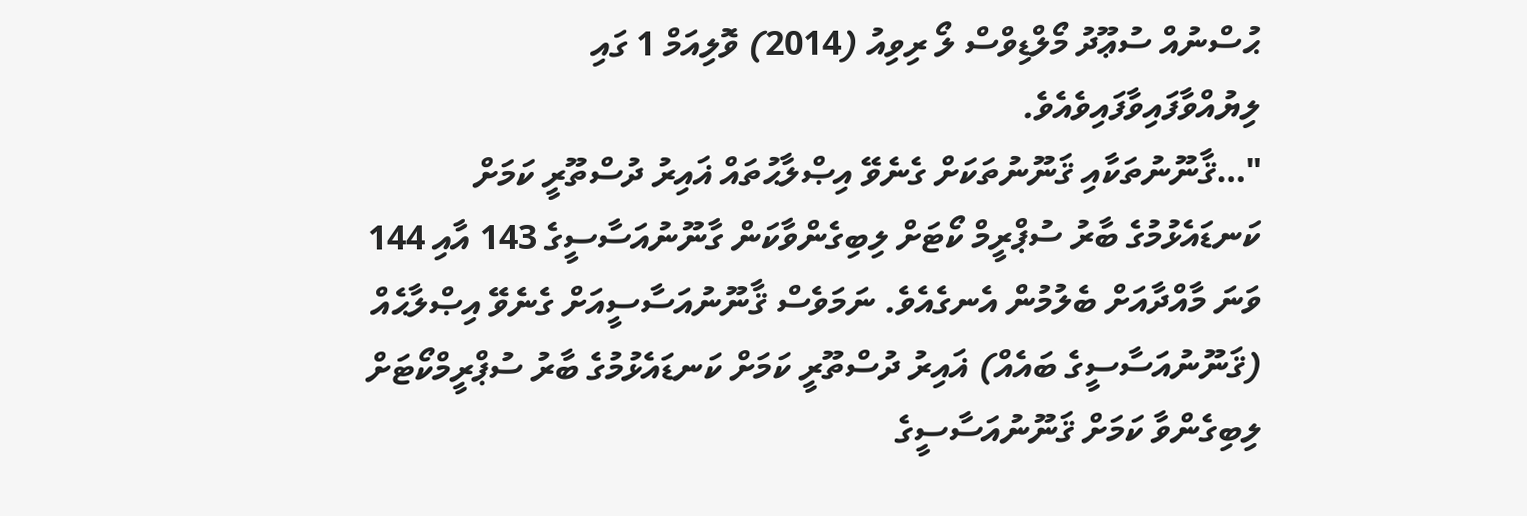ޙުސްނުއް ސުޢޫދު މޯލްޑިވްސް ލޯ ރިވިއު (2014) ވޮލިއަމް 1 ގައި ލިޔުއްވާފައިވާފައިވެއެވެ.
"…ޤާނޫނުތަކާއި ޤަނޫނުތަކަށް ގެނެވޭ އިޞްލާޙުތައް ޣައިރު ދުސްތޫރީ ކަމަށް ކަނޑައެޅުމުގެ ބާރު ސުޕްރީމް ކޯޓަށް ލިބިގެންވާކަން ގާނޫނުއަސާސީގެ 143 އާއި 144 ވަނަ މާއްދާއަށް ބެލުމުން އެނގެއެވެ. ނަމަވެސް ޤާނޫނުއަސާސީއަށް ގެނެވޭ އިޞްލާޙެއް (ޤަނޫނުއަސާސީގެ ބައެއް) ޣައިރު ދުސްތޫރީ ކަމަށް ކަނޑައެޅުމުގެ ބާރު ސުޕްރީމްކޯޓަށް ލިބިގެންވާ ކަމަށް ޤަނޫނުއަސާސީގެ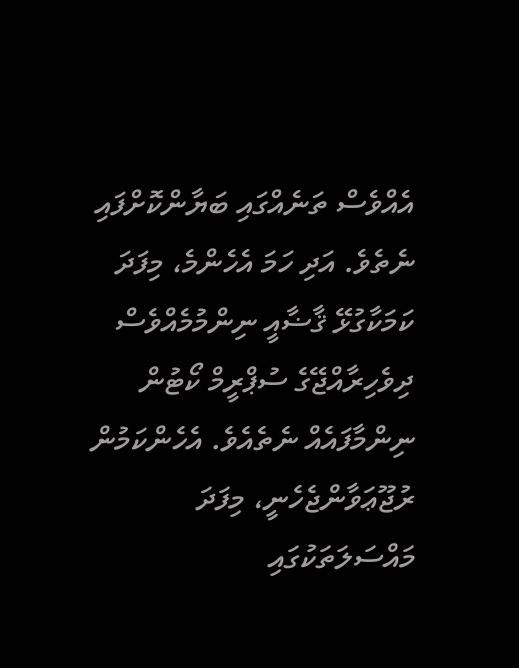އެއްވެސް ތަނެއްގައި ބަޔާންކޮށްފައި ނެތެވެ. އަދި ހަމަ އެހެންމެ، މިފަދަ ކަމަކާގުޅޭ ޤާޟާއީ ނިންމުމެއްވެސް ދިވެހިރާއްޖޭގެ ސުޕްރީމް ކޯޓުން ނިންމާފައެއް ނެތެއެވެ. އެހެންކަމުން ރުޖޫޢަވާންޖެހެނީ، މިފަދަ މައްސަލަތަކުގައި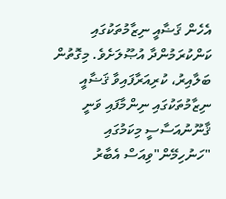އެހެން ޤަޟާއީ ނިޒާމުތަކުގައި ކަންކުރަމުންދާ އުޞޫލަށެވެ. މިގޮތުން ބަލާއިރު، ކުރިއަރާފައިވާ ޤަޟާއީ ނިޒާމުތަކުގައި ނިންމާފައި ވަނީ ޤާނޫނުއަސާސީ މިކަމުގައި "ހަނުހިމޭން"ވިއަސް އެބާރު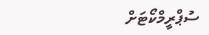ސުޕްރީމްކޯޓަށް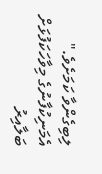ލިބިގެންވާ ކަމަށެވެ."
އެމަނިކުފާނުގެ މިވާހަކަފުޅަށް ބަލާއިރު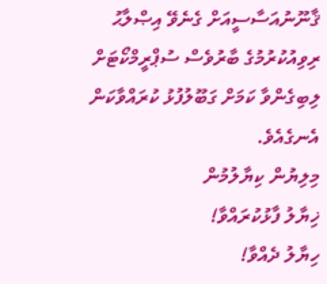ޤާނޫނުއަސާސީއަށް ގެނެވޭ އިޞްލާޙު ރިވިއުކުރުމުގެ ބާރުވެސް ސުޕްރީމްކޯޓަށް ލިބިގެންވާ ކަމަށް ގަބޫލުފުޅު ކުރައްވާކަން އެނގެއެވެ.
މިލިޔުން ކިޔާލުމުން
ޚިޔާލު ފާޅުކުރައްވާ!
ހިޔާލު ދެއްވާ!